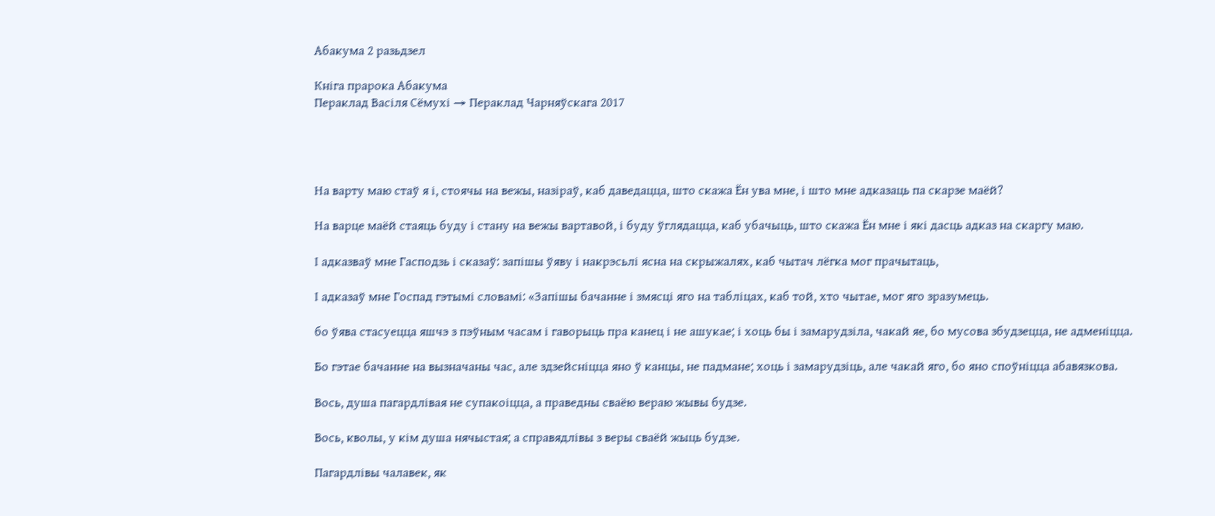Абакума 2 разьдзел

Кніга прарока Абакума
Пераклад Васіля Сёмухі → Пераклад Чарняўскага 2017




На варту маю стаў я і, стоячы на вежы, назіраў, каб даведацца, што скажа Ён ува мне, і што мне адказаць па скарзе маёй?

На варце маёй стаяць буду і стану на вежы вартавой, і буду ўглядацца, каб убачыць, што скажа Ён мне і які дасць адказ на скаргу маю.

І адказваў мне Гасподзь і сказаў: запішы ўяву і накрэсьлі ясна на скрыжалях, каб чытач лёгка мог прачытаць,

І адказаў мне Госпад гэтымі словамі: «Запішы бачанне і змясці яго на табліцах, каб той, хто чытае, мог яго зразумець.

бо ўява стасуецца яшчэ з пэўным часам і гаворыць пра канец і не ашукае; і хоць бы і замарудзіла, чакай яе, бо мусова збудзецца, не адменіцца.

Бо гэтае бачанне на вызначаны час, але здзейсніцца яно ў канцы, не падмане; хоць і замарудзіць, але чакай яго, бо яно споўніцца абавязкова.

Вось, душа пагардлівая не супакоіцца, а праведны сваёю вераю жывы будзе.

Вось, кволы, у кім душа нячыстая; а справядлівы з веры сваёй жыць будзе.

Пагардлівы чалавек, як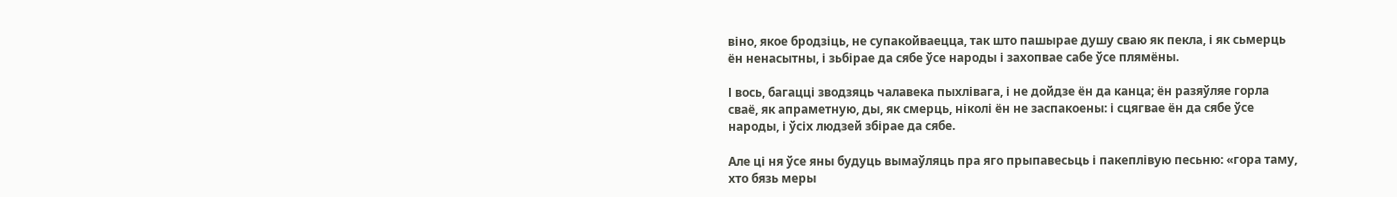віно, якое бродзіць, не супакойваецца, так што пашырае душу сваю як пекла, і як сьмерць ён ненасытны, і зьбірае да сябе ўсе народы і захопвае сабе ўсе плямёны.

І вось, багацці зводзяць чалавека пыхлівага, і не дойдзе ён да канца; ён разяўляе горла сваё, як апраметную, ды, як смерць, ніколі ён не заспакоены: і сцягвае ён да сябе ўсе народы, і ўсіх людзей збірае да сябе.

Але ці ня ўсе яны будуць вымаўляць пра яго прыпавесьць і пакеплівую песьню: «гора таму, хто бязь меры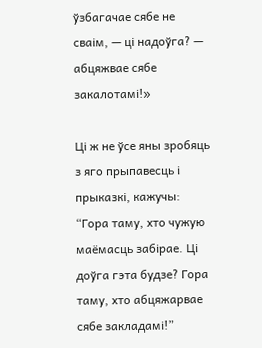ўзбагачае сябе не сваім, — ці надоўга? — абцяжвае сябе закалотамі!»

Ці ж не ўсе яны зробяць з яго прыпавесць і прыказкі, кажучы: “Гора таму, хто чужую маёмасць забірае. Ці доўга гэта будзе? Гора таму, хто абцяжарвае сябе закладамі!”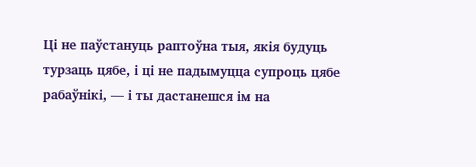Ці не паўстануць раптоўна тыя, якія будуць турзаць цябе, і ці не падымуцца супроць цябе рабаўнікі, — і ты дастанешся ім на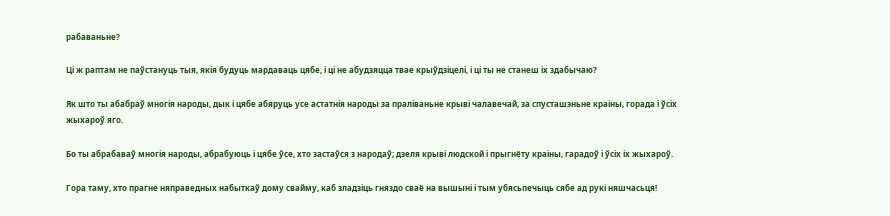рабаваньне?

Ці ж раптам не паўстануць тыя, якія будуць мардаваць цябе, і ці не абудзяцца твае крыўдзіцелі, і ці ты не станеш іх здабычаю?

Як што ты абабраў многія народы, дык і цябе абяруць усе астатнія народы за праліваньне крыві чалавечай, за спусташэньне краіны, горада і ўсіх жыхароў яго.

Бо ты абрабаваў многія народы, абрабуюць і цябе ўсе, хто застаўся з народаў; дзеля крыві людской і прыгнёту краіны, гарадоў і ўсіх іх жыхароў.

Гора таму, хто прагне няправедных набыткаў дому свайму, каб зладзіць гняздо сваё на вышыні і тым убясьпечыць сябе ад рукі няшчасьця!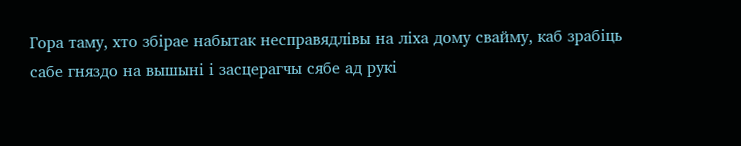Гора таму, хто збірае набытак несправядлівы на ліха дому свайму, каб зрабіць сабе гняздо на вышыні і засцерагчы сябе ад рукі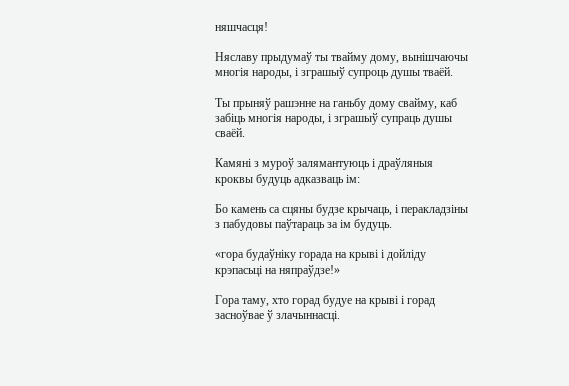няшчасця!

Няславу прыдумаў ты твайму дому, вынішчаючы многія народы, і зграшыў супроць душы тваёй.

Ты прыняў рашэнне на ганьбу дому свайму, каб забіць многія народы, і зграшыў супраць душы сваёй.

Камяні з муроў залямантуюць і драўляныя кроквы будуць адказваць ім:

Бо камень са сцяны будзе крычаць, і перакладзіны з пабудовы паўтараць за ім будуць.

«гора будаўніку горада на крыві і дойліду крэпасьці на няпраўдзе!»

Гора таму, хто горад будуе на крыві і горад засноўвае ў злачыннасці.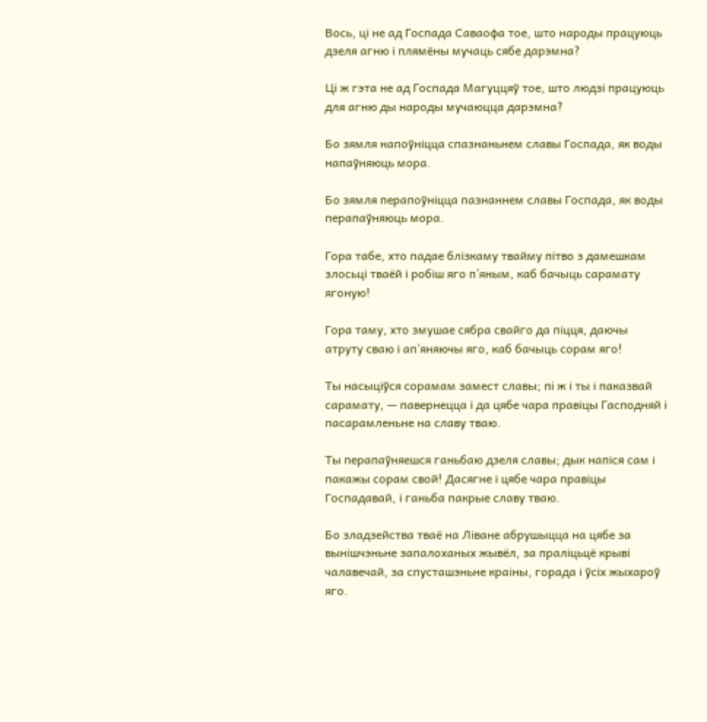Вось, ці не ад Госпада Саваофа тое, што народы працуюць дзеля агню і плямёны мучаць сябе дарэмна?

Ці ж гэта не ад Госпада Магуццяў тое, што людзі працуюць для агню ды народы мучаюцца дарэмна?

Бо зямля напоўніцца спазнаньнем славы Госпада, як воды напаўняюць мора.

Бо зямля перапоўніцца пазнаннем славы Госпада, як воды перапаўняюць мора.

Гора табе, хто падае блізкаму твайму пітво з дамешкам злосьці тваёй і робіш яго п’яным, каб бачыць сарамату ягоную!

Гора таму, хто змушае сябра свайго да піцця, даючы атруту сваю і ап’яняючы яго, каб бачыць сорам яго!

Ты насыціўся сорамам замест славы; пі ж і ты і паказвай сарамату, — павернецца і да цябе чара правіцы Гасподняй і пасарамленьне на славу тваю.

Ты перапаўняешся ганьбаю дзеля славы; дык напіся сам і пакажы сорам свой! Дасягне і цябе чара правіцы Госпадавай, і ганьба пакрые славу тваю.

Бо зладзейства тваё на Ліване абрушыцца на цябе за вынішчэньне запалоханых жывёл, за праліцьцё крыві чалавечай, за спусташэньне краіны, горада і ўсіх жыхароў яго.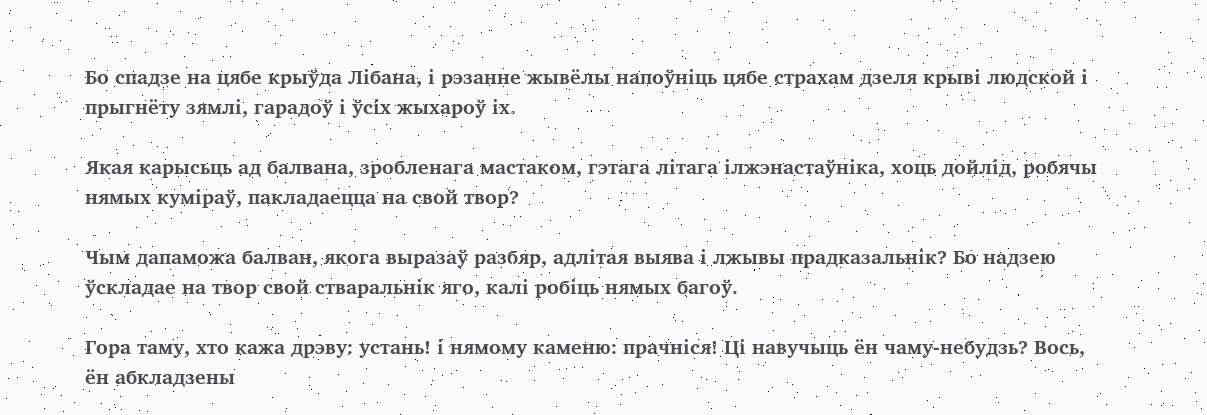Бо спадзе на цябе крыўда Лібана, і рэзанне жывёлы напоўніць цябе страхам дзеля крыві людской і прыгнёту зямлі, гарадоў і ўсіх жыхароў іх.

Якая карысьць ад балвана, зробленага мастаком, гэтага літага ілжэнастаўніка, хоць дойлід, робячы нямых куміраў, пакладаецца на свой твор?

Чым дапаможа балван, якога выразаў разбяр, адлітая выява і лжывы прадказальнік? Бо надзею ўскладае на твор свой стваральнік яго, калі робіць нямых багоў.

Гора таму, хто кажа дрэву: устань! і нямому каменю: прачніся! Ці навучыць ён чаму-небудзь? Вось, ён абкладзены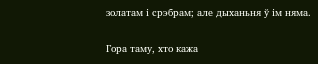золатам і срэбрам; але дыханьня ў ім няма.

Гора таму, хто кажа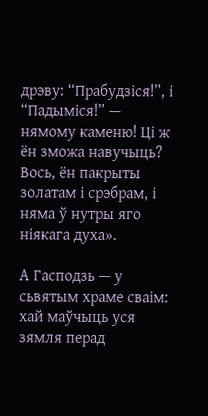дрэву: “Прабудзіся!”, і “Падыміся!” — нямому каменю! Ці ж ён зможа навучыць? Вось, ён пакрыты золатам і срэбрам, і няма ў нутры яго ніякага духа».

А Гасподзь — у сьвятым храме сваім: хай маўчыць уся зямля перад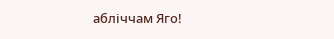абліччам Яго!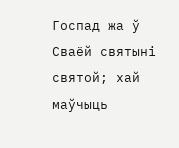Госпад жа ў Сваёй святыні святой; хай маўчыць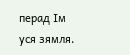перад Ім уся зямля.